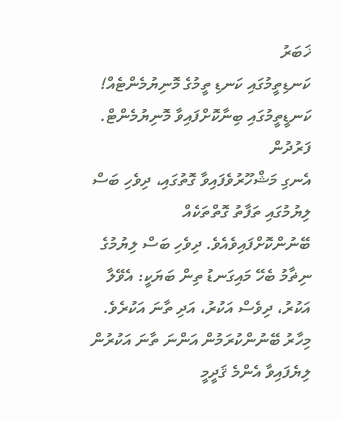ޚަބަރު
ކަނޑިތީމުގައި ކަނޑި ތީމުގެ މޮނިޔުމެންޓެއް!
ކަނޑީތީމުގައި ބިނާކޮށްފައިވާ މޮނިޔުމެންޓް.
ފަރުދުން
އެނގި މަޝްހޫރުވެފައިވާ ގޮތުގައި، ދިވެހި ބަސް ލިޔުމުގައި ތަފާތު ގޮތްތަކެއް ބޭނުންކޮށްފައިވެއެވެ. ދިވެހި ބަސް ލިޔުމުގެ ނިޡާމު ބެހޭ މައިގަނޑު ތިން ބަޔަކީ: އެވޭލާ އަކުރު، ދިވެސް އަކުރު، އަދި ތާނަ އަކުރެވެ. މިހާރު ބޭނުންކުރަމުން އަންނަ ތާނަ އަކުރުން ލިޔެފައިވާ އެންމެ ޤަދީމީ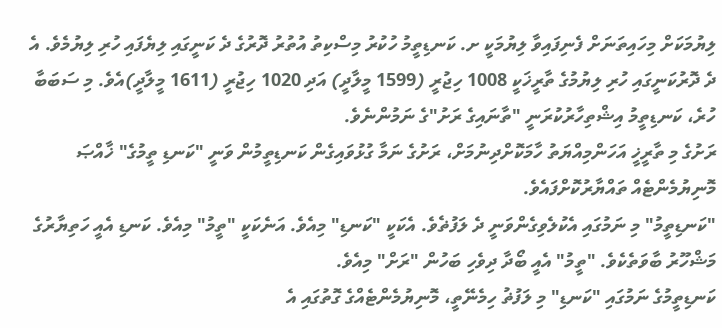ލިޔުމަކަށް މިހައިތަނަށް ފެނިފައިވާ ލިޔުމަކީ ށ. ކަނޑިތީމު ހުކުރު މިސްކިތު އުތުރު ދޮރުގެ ދެ ކަނީގައި ލިޔެފައި ހުރި ލިޔުމެވެ. އެ ދެ ދޮރުކަނީގައި ހުރި ލިޔުމުގެ ތާރީޚަކީ 1008 ހިޖުރީ (1599 މީލާދީ) އަދި 1020 ހިޖުރީ (1611 މީލާދީ)އެވެ. މި ސަބަބާ ހުރެ، ކަނޑިތީމު އިޝްތިހާރުކުރަނީ "ތާނައިގެ ރަށު"ގެ ނަމުންނެވެ.
ރަށުގެ މި ތާރީޚީ އަހަންމިއްޔަތު ހާމަކޮށްދިނުމަށް، ރަށުގެ ނަމާ ގުޅުވައިގެން ކަނޑިތީމުން ވަނީ "ކަނޑި ތީމުގެ" ޚާއްޞަ މޮނިޔުމެންޓެއް ތައްޔާރުކޮށްފައެވެ.
"ކަނޑިތީމު" މި ނަމުގައި އެކުލެވިގެންވަނީ ދެ ލަފުޡެވެ. އެކަކީ "ކަނޑި" މިއެވެ. އަނެކަކީ "ތީމު" މިއެވެ. ކަނޑި އެއީ ހަތިޔާރުގެ މަޝްހޫރު ބާވަތެކެވެ. "ތީމު" އެއީ ބޯދާ ދިވެހި ބަހުން "ރަށް" މިއެވެ.
ކަނޑިތީމުގެ ނަމުގައި "ކަނޑި" މި ލަފުޡު ހިމެނޭތީ، މޮނިޔުމެންޓެއްގެ ގޮތުގައި އެ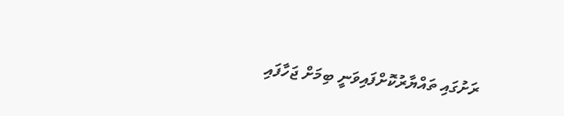ރަށުގައި ތައްޔާރުކޮށްފައިވަނީ ބިމަށް ޖަހާފައި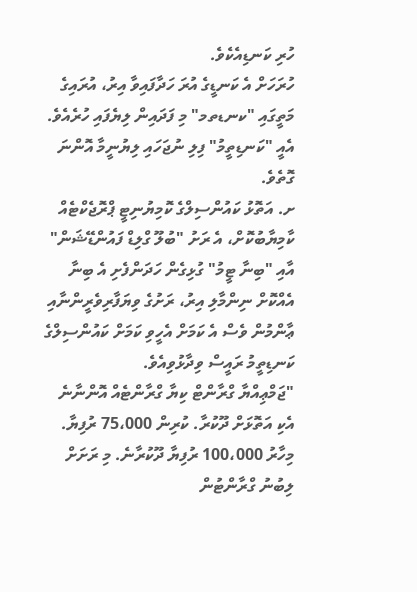ހުރި ކަނޑިއެކެވެ.
ހުރަހަށް އެ ކަނޑީގެ އުރަ ހަދާފައިވާ އިރު، އުރައިގެ މަތީގައި "ކނޑތމ" މި ފަދައިން ލިޔެފައި ހުރެއެވެ. އެއީ "ކަނޑިތީމު" ފިލި ނުޖަހައި ލިޔުނީމާ އޮންނަ ގޮތެވެ.
ށ. އަތޮޅު ކައުންސިލްގެ ކޮމިޔުނިޓީ ޕްރޮޖެކްޓެއް ކާމިޔާބުކޮށް، އެ ރަށު "ބުލޫ ގްލިޑް ފައުންޑޭޝަން" އާއި "ބިނާ ޓީމު" ގުޅިގެން ހަދަންފެށި އެ ބިނާ އެއްކޮށް ނިންމާލި އިރު، ރަށުގެ ވިޔަފާރިވެރީންނާއި ޢާންމުން ވެސް އެ ކަމަށް އެހީވި ކަމަށް ކައުންސިލްގެ ކަނޑިތީމު ރައީސް ވިދާޅުވިއެވެ.
"ޖަމްޢިއްޔާ ގްރާންޓް ކިޔާ ގްރާންޓެއް އޮންނާނެ އެކި އަތޮޅަށް ދޫކުރާ. ކުރިން 75،000 ރުފިޔާ. މިހާރު 100،000 ރުފިޔާ ދޫކުރާނެ. މި ރަށަށް ލިބުނު ގްރާންޓުން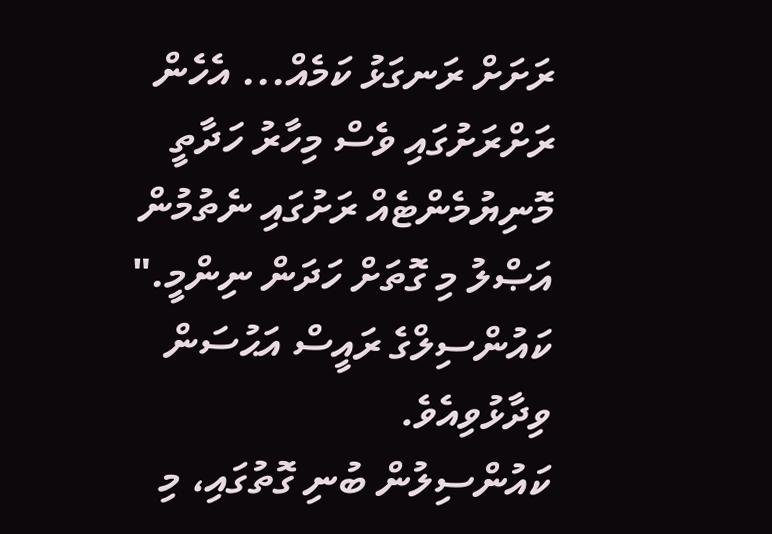ރަށަށް ރަނގަޅު ކަމެއް... އެހެން ރަށްރަށުގައި ވެސް މިހާރު ހަދާތީ މޮނިޔުމެންޓެއް ރަށުގައި ނެތުމުން އަޞްލު މި ގޮތަށް ހަދަން ނިންމީ." ކައުންސިލްގެ ރައީސް އަޙުސަން ވިދާޅުވިއެވެ.
ކައުންސިލުން ބުނި ގޮތުގައި، މި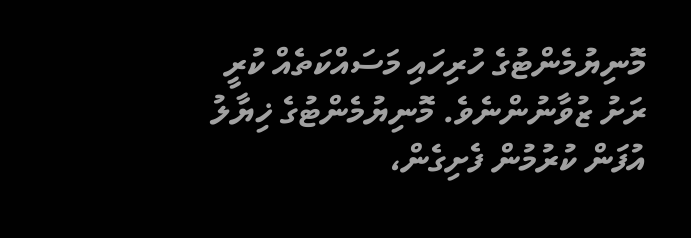މޮނިޔުމެންޓުގެ ހުރިހައި މަސައްކަތެއް ކުރީ ރަށު ޒުވާނުންނެވެ. މޮނިޔުމެންޓުގެ ޚިޔާލު އުފަން ކުރުމުން ފެށިގެން،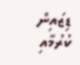ޑިޒައިން ކުރުމާއި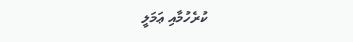ކުރެހުމާއި ޢަމަލީ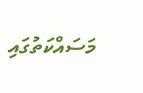މަސައްކަތުގައި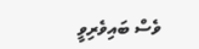ވެސް ބައިވެރިވީ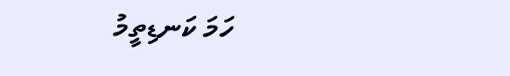ހަމަ ކަނޑިތީމު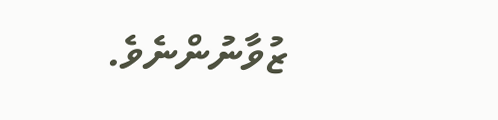ޒުވާނުންނެވެ.